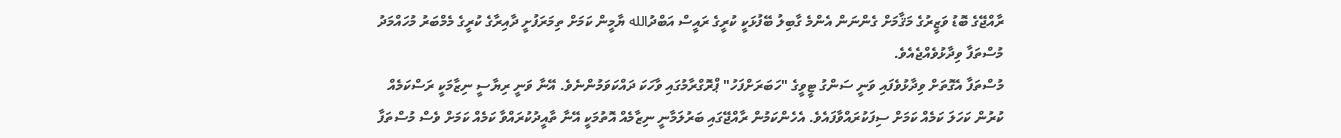ރާއްޖޭގެ ބޮޑު ވަޒީރުގެ މަޤާމަށް ގެންނަން އެންމެ ގާބިލު ބޭފުޅަކީ ކުރީގެ ރައީސް އަބްދުالله ޔާމީން ކަމަށް ތިމަރަފުށީ ދާއިރާގެ ކުރީގެ މެމްބަރު މުހައްމަދު މުސްތަފާ ވިދާޅުވެއްޖެއެވެ.
މުސްތަފާ އެގޮތަށް ވިދާޅުވެފައި ވަނީ ސަންގު ޓީވީގެ "ހަބަރަށްފަހު" ޕްރޮގްރާމުގައި ވާހަކަ ދައްކަވަމުންނެވެ. އޭނާ ވަނީ ރިޔާސީ ނިޒާމަކީ ރަސްކަމެއް ކުރުން ކަހަލަ ކަމެއް ކަމަށް ސިފަކުރައްވާފައެވެ. އެހެންކަމުން ރާއްޖޭގައި ބަރުލަމާނީ ނިޒާމެއް އޮތުމަކީ އޭނާ ތާއީދުކުރައްވާ ކަމެއް ކަމަށް ވެސް މުސްތަފާ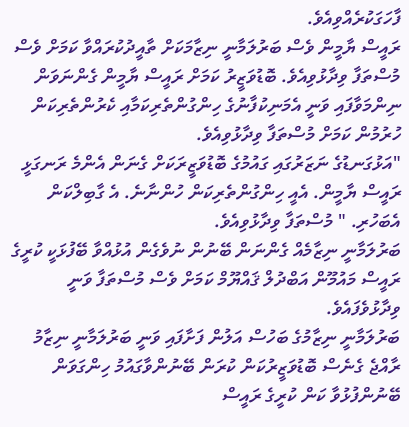ފާހަގަކުރެއްވިއެވެ.
ރައީސް ޔާމީން ވެސް ބަރުލަމާނީ ނިޒާމަކަށް ތާއީދުކުރައްވާ ކަމަށް ވެސް މުސްތަފާ ވިދާޅުވިއެވެ. ބޮޑުވަޒީރު ކަމަށް ރައީސް ޔާމީން ގެންނަވަން ނިންމަވާފައި ވަނީ އެމަނިކުފާނުގެ ހިންގުންތެރިކަމާއި ކެރުންތެރިކަން ހުރުމުން ކަމަށް މުސްތަފާ ވިދާޅުވިއެވެ.
"އަޅުގަނޑުގެ ނަޒަރުގައި ގައުމުގެ ބޮޑުވަޒީރަކަށް ގެނަން އެންމެ ރަނގަޅީ ރައީސް ޔާމީން. އެއީ ހިންގުންތެރިކަން ހުންނާނެ. އެ ގާބިލްކަން އެބަހުރި. " މުސްތަފާ ވިދާޅުވިއެވެ.
ބަރުލަމާނީ ނިޒާމެއް ގެންނަން ބޭނުން ނުވެގެން އުޅުއްވާ ބޭފުޅަކީ ކުރީގެ ރައީސް މައުމޫން އަބްދުލް ޤައްޔޫމް ކަމަށް ވެސް މުސްތަފާ ވަނީ ވިދާޅުވެފައެވެ.
ބަރުލަމާނީ ނިޒާމުގެ ބަހުސް އަލުން ފަށާފައި ވަނީ ބަރުލަމާނީ ނިޒާމު ރާއްޖެ ގެނެސް ބޮޑުވަޒީރުކަން ކުރަން ބޭނުންވާގައުމު ހިންގަވަން ބޭނުންފުޅުވާ ކަން ކުރީގެ ރައީސް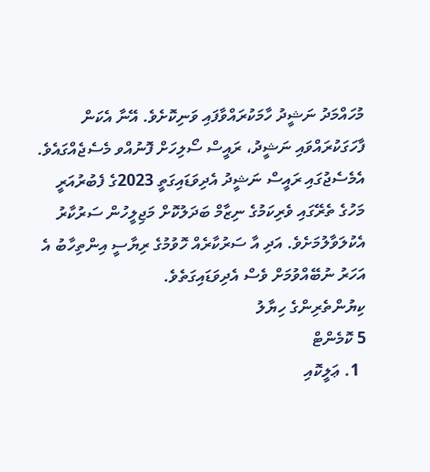މުހައްމަދު ނަޝީދު ހާމަކުރައްވާފައި ވަނިކޮށެވެ. އޭނާ އެކަން ފާހަގަކުރައްވައި ނަޝީދު، ރައީސް ސޯލިހަށް ފޮނުއްވ މެސެޖެއްގައެވެ.
އެމެސެޖުގައި ރައީސް ނަޝީދު އެދިވަޑައިގަތީ 2023ގެ ފެބުރުއަރީ މަހުގެ ތެރޭގައި ވެރިކަމުގެ ނިޒާމް ބަދަލުކޮށް މަޖިލީހުން ސަރުކާރު އެކުލަވާލުމަށެވެ. އަދި އާ ސަރުކާރެއް ހޮވުމުގެ ރިޔާސީ އިންތިހާބު އެ އަހަރު ނުބޭއްވުމަށް ވެސް އެދިވަޑައިގަތެވެ.
ކިޔުންތެރިންގެ ހިޔާލު
5 ކޮމެންޓް
  1. ޢަލީކޮއި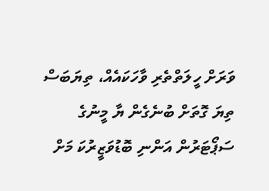ވަރަށް ހީލަތްތެރި ވާހަކައެއް، ތިޔަބަސް ތިޔަ ގޮތަށް ބުނެގެން ޔާ މީނުގެ ސަޕޯޓަރުން އަންނި ބޮޑުވަޒީރުކަ މަށް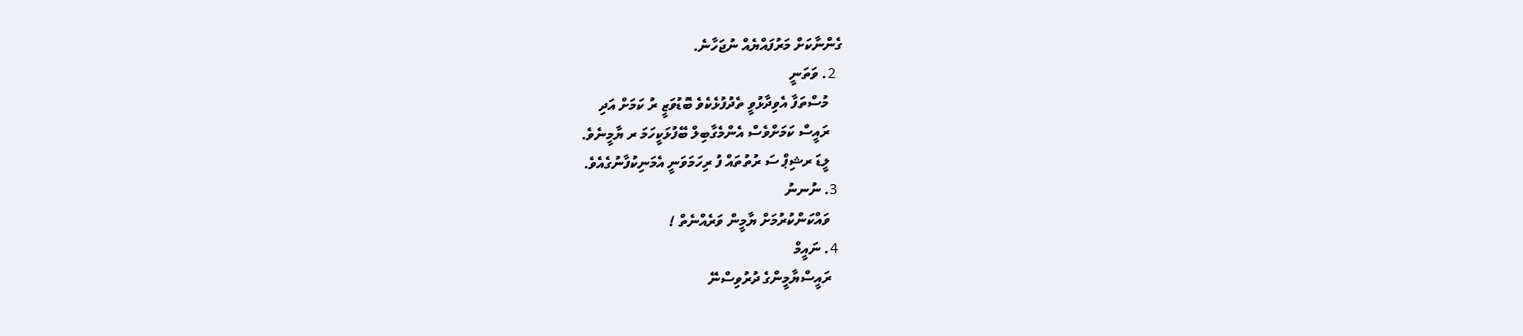ގެންނާކަށް މަރުފައްޔެއް ނުޖަހާނެ.
  2. ވަތަނީ
    މުސްތަފާ އެވިދާޅުވީ ތެދުފުޅެކެވެ ބޮޑުވަޒީ ރު ކަމަށް އަދި
    ރައީސް ކަމަށްވެސް އެންމެގާބިލް ބޭފުޅަކީހަމަ ރ ޔާމީނެވެ.
    ލީޑަ ރޝިޕް ސަ ރުތުތައް ފު ރިހަމަވަނީ އެމަނިކުފާނުގެއެވެ.
  3. ނުނނު
    ވައްކަންކުރުމަށް ޔާމީން ވަރެއްނެތް !
  4. ނައީމް
    ރައީސްޔާމީންގެ ދުރުވިސްނޭ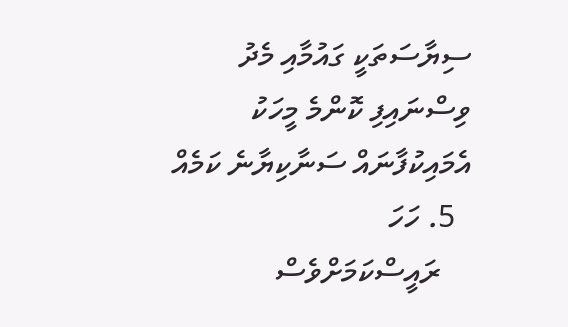ސިޔާސަތަކީ ގައުމާއި މެދު ވިސްނައިފި ކޮންމެ މީހަކު އެމައިކުފާނައް ސަނާކިޔާނެ ކަމެއް
  5. ހަހަ
    ރައީސްކަމަށްވެސް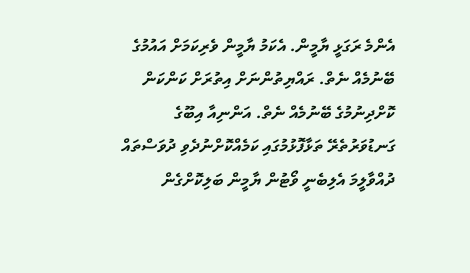އެންމެ ރަގަޅީ ޔާމީން. އެކަމު ޔާމީން ވެރިކަމަށް އައުމުގެ ބޭނުމެއް ނެތް. ރައްޔިތުންނަށް އިތުރަށް ކަންކަން ކޮށްދިނުމުގެ ބޭނުމެއް ނެތް. އަންނިއާ އިބޫގެ ގަނޑުވަރުތެރޭ ތަޅާފޮޅުމުގައި ކަމެއްކޮށްނުދެވި ދުވަސްތައް ދުއްވާލީމަ އެލިބެނީ ވޯޓުން ޔާމީން ބަލިކޮށްގެން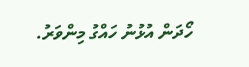ހޯދަން އުޅުނު ހައްގު މިންވަރު.